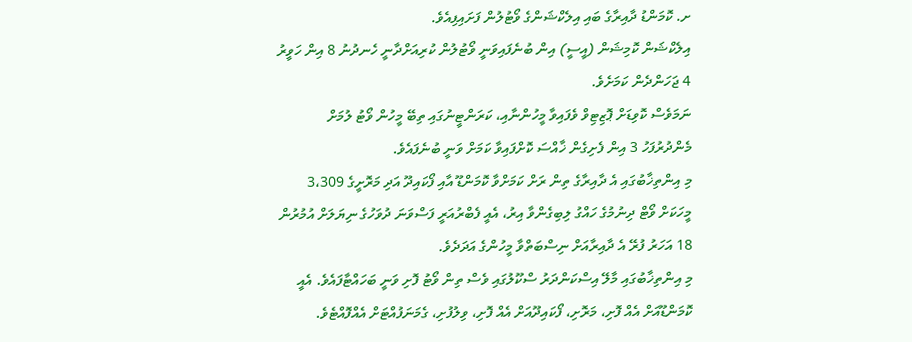ށ. ކޮމަންޑު ދާއިރާގެ ބައި އިލެކްޝަންގެ ވޯޓުލުން ފަށައިފިއެވެ.
އިލެކްޝަން ކޮމިޝަން (އީސީ) އިން ބުނެފައިވަނީ ވޯޓުލުން ކުރިއަށްދާނީ ހެނދުނު 8 އިން ހަވީރު 4 ޖަހަންދެން ކަމަށެވެ.
ނަމަވެސް ކޮވިޑަށް ޕޮޒިޓިވް ވެފައިވާ މީހުންނާއި، ކަރަންޓީނުގައި ތިބޭ މީހުން ވޯޓު ލުމަށް މެންދުރުފަހު 3 އިން ފެށިގެން ޚާއްސަ ކޮށްފައިވާ ކަމަށް ވަނީ ބުނެފައެވެ.
މި އިންތިޚާބުގައި އެ ދާއިރާގެ ތިން ރަށް ކަމަށްވާ ކޮމަންޑޫ އާއި ފޯކައިދޫ އަދި މަރޮށީގެ 3،309 މީހަކަށް ވޯޓް ދިނުމުގެ ހައްގު ލިބިގެންވާ އިރު، އެއީ ފެބްރުއަރީ ފަސްވަނަ ދުވަހުގެ ނިޔަލަށް އުމުރުން 18 އަހަރު ފުރޭ އެ ދާއިރާއަށް ނިސްބަތްވާ މީހުންގެ އަދަދެވެ.
މި އިންތިޚާބުގައި މާލޭ އިސްކަންދަރު ސްކޫލުގައި ވެސް ތިން ވޯޓު ފޮށި ވަނީ ބަހައްޓާފައެވެ. އެއީ ކޮމަންޑޫއަށް އެއް ފޮށި، މަރޮށި، ފޯކައިދޫއަށް އެއް ފޮށި، ވިލުފުށި، ގެމަނަފުއްޓަށް އެއްފޮއްޓެވެ.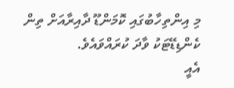މި އިންތިހާބުގައި ކޮމަންޑޫ ދާއިރާއަށް ތިން ކެންޑިޑޭޓަކު ވާދަ ކުރައްވައެވެ.
އެއީ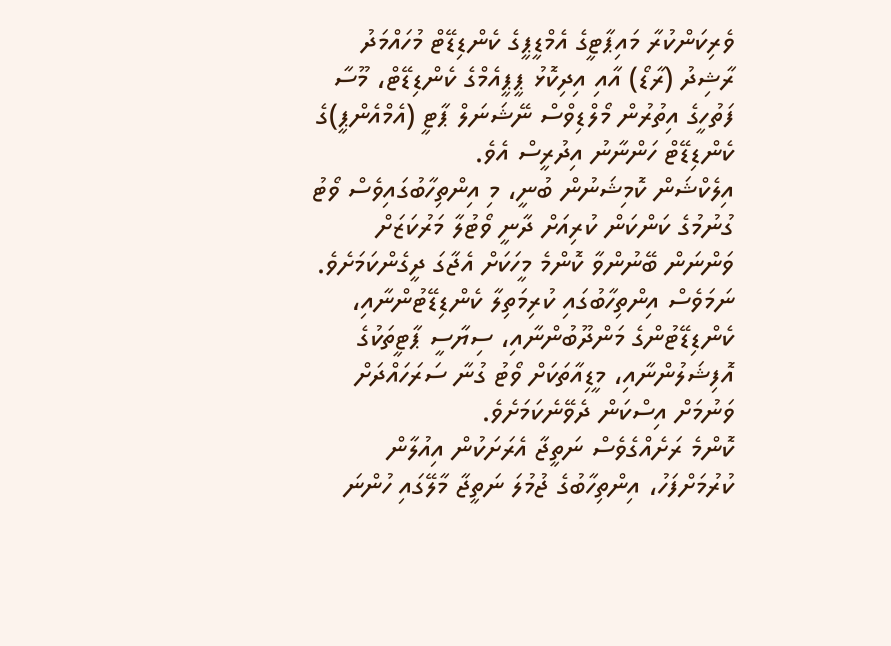ވެރިކަންކުރާ މައިޕާޓީގެ އެމްޑީޕީގެ ކެންޑިޑޭޓް މުހައްމަދު ރާޝިދު (ރާޑޯ) އާއި އިދިކޮޅު ޕީޕީއެމްގެ ކެންޑިޑޭޓް، މޫސާ ފަތުހީގެ އިތުރުން މޯލްޑިވްސް ނޭޝަނަލް ޕާޓީ (އެމްއެންޕީ)ގެ ކެންޑިޑޭޓް ހަންނާނު އިދުރީސް އެވެ.
އިލެކްޝަން ކޮމިޝަނުން ބުނީ، މި އިންތިހާބުގައިވެސް ވޯޓު ގުނުމުގެ ކަންކަން ކުރިއަށް ދާނީ ވޯޓުލާ މަރުކަޒަށް ވަންނަން ބޭނުންވާ ކޮންމެ މީހަކަށް އެޖާގަ ދީގެންކަމަށެވެ. ނަމަވެސް އިންތިހާބުގައި ކުރިމަތިލާ ކެންޑިޑޭޓުންނާއި، ކެންޑިޑޭޓުންގެ މަންދޫބުންނާއި، ސިޔާސީ ޕާޓީތަކުގެ އޮފިޝަލުންނާއި، މީޑިއާތަކަށް ވޯޓު ގުނާ ސަރަހައްދަށް ވަނުމަށް އިސްކަން ދެވޭނެކަމަށެވެ.
ކޮންމެ ރަށެއްގެވެސް ނަތީޖާ އެރަށަކުން އިއުލާން ކުރުމަށްފަހު، އިންތިހާބުގެ ޖުމުލަ ނަތީޖާ މާލޭގައި ހުންނަ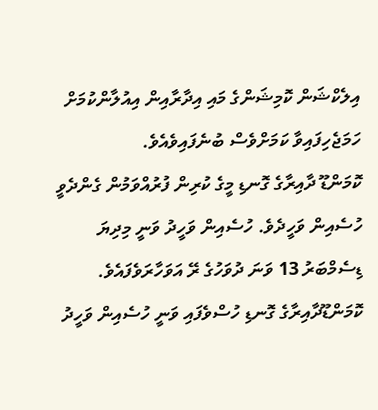އިލެކްޝަން ކޮމިޝަންގެ މައި އިދާރާއިން އިއުލާންކުމަށް ހަމަޖެހިފައިވާ ކަމަށްވެސް ބުނެފައިވެއެވެ.
ކޮމަންޑޫ ދާއިރާގެ ގޮނޑި މީގެ ކުރިން ފުރުއްވަމުން ގެންދެވީ ހުސެއިން ވަހީދެވެ. ހުސެއިން ވަހީދު ވަނީ މިދިޔަ ޑިސެމްބަރު 13 ވަނަ ދުވަހުގެ ރޭ އަވަހާރަވެފައެވެ. ކޮމަންޑޫދާއިރާގެ ގޮނޑި ހުސްވެފައި ވަނީ ހުސެއިން ވަހީދު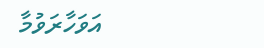އަވަހާރަވުމާ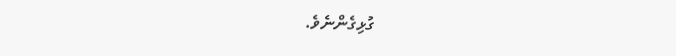ގުޅިގެންނެވެ.